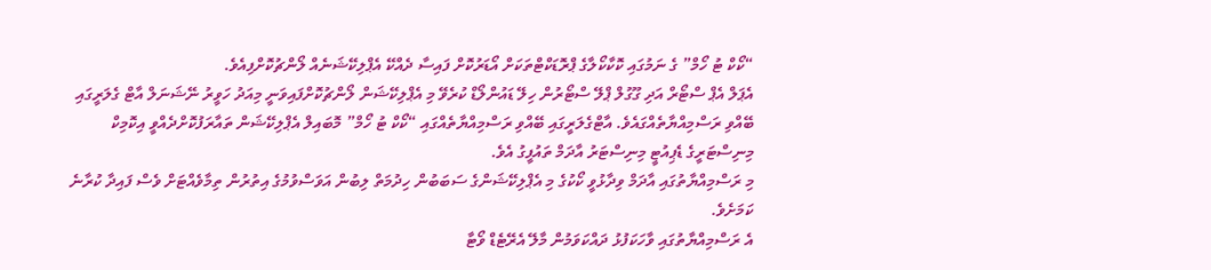“ކޯކް ޓު ހޯމް” ގެ ނަމުގައި ކޮކާކޯލާގެ ޕްރޮޑަކްޓްތަކަށް އޯޑަރުކޮށް ފައިސާ ދެއްކޭ އެޕްލިކޭޝަނެއް ލޯންޗުކޮށްފިއެވެ.
އެޕަލް އެޕް ސްޓޯރް އަދި ގޫގުލް ޕްލޭ ސްޓޯރުން ހިލޭ ޑައުންލޯޑް ކުރެވޭ މި އެޕްލިކޭޝަން ލޯންޗުކޮށްފައިވަނީ މިއަދު ހަވީރު ނޭޝަނަލް އާޓް ގެލަރީގައި ބޭއްވި ރަސްމިއްޔާތެއްގައެވެ. އާޓްގެލަރީގައި ބޭއްވި ރަސްމިއްޔާތެއްގައި “ކޯކް ޓު ހޯމް” މޮބައިލް އެޕްލިކޭޝަން ތައާރަފުކޮށްދެއްވީ އިކޮމިކް މިނިސްޓަރީގެ ޑެޕިއުޓީ މިނިސްޓަރު އާދަމް ތައުފީގު އެވެ.
މި ރަސްމިއްޔާތުގައި އާދަމް ވިދާޅުވީ ކޯކުގެ މި އެޕްލިކޭޝަންގެ ސަބަބުން ހިދުމަތް ލިބުން އަވަސްވުމުގެ އިތުރުން ތިމާވެއްޓަށް ވެސް ފައިދާ ކުރާނެ ކަމަށެވެ.
އެ ރަސްމިއްޔާތުގައި ވާހަކަފުޅު ދައްކަވަމުން މާލޭ އެރޭޓެޑް ވޯޓާ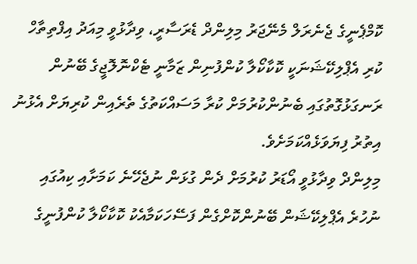ކޮމްޕެނީގެ ޖެނެރަލް މެނޭޖަރު މިލިންދް ޑެރަސާރީ، ވިދާޅުވީ މިއަދު އިފްތިތާހް ކުރި އެޕްލިކޭޝަނަކީ ކޮކާކޯލާ ކުންފުނިން ޒަމާނީ ޓެކްނޮލޮޖީގެ ބޭނުން ރަނގަޅުގޮތުގައި ބެނުންކުރުމަށް ކުރާ މަސައްކަތުގެ ތެރެއިން ކުރިޔަށް އެޅުނު އިތުރު ފިޔަވަޅެއްކަމަށެވެ.
މިލިންދް ވިދާޅުވީ އޯޑަރު ކުރުމަށް ދެން ގުޅަން ނުޖެހޭނެ ކަމަށާއި ކިއުގައި ނުހުރެ އެޕްލިކޭޝަން ބޭނުންކޮށްގެން ފަސޭހަކަމާއެކު ކޮކާކޯލާ ކުންފުނީގެ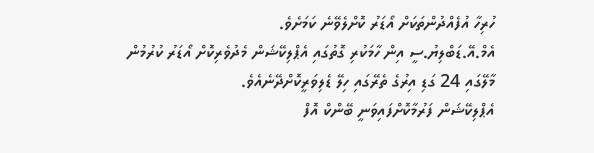ހުރިހާ އުފެއްދުންތަކަށް އޯޑަރު ކޮށްލެވޭނެ ކަމަށެވެ.
އެމް.އޭ.ޑަބްލިޔު.ސީ އިން ހާމަކުރި ގޮތުގައި އެޕްލިކޭޝަން މެދުވެރިކޮށް އޯޑަރު ކުރުމުން މާލޭގައި 24 ގަޑި އިރުގެ ތެރޭގައި ހިލޭ ޑެލިވަރީކޮށްދޭނެއެވެ.
އެޕްލިކޭޝަން ފަރުމާކޮށްފައިވަނީ ބޭންކް އޮފް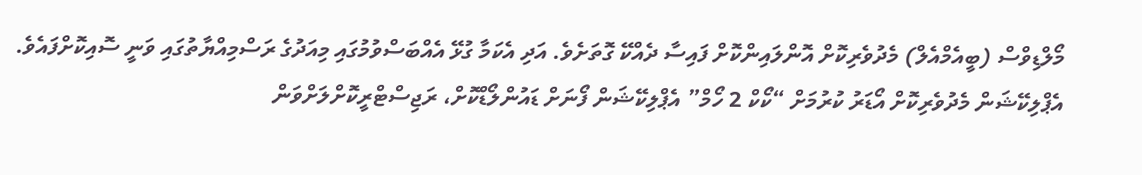މޯލްޑިވްސް (ބީއެމްއެލް) މެދުވެރިކޮށް އޮންލައިންކޮށް ފައިސާ ދެއްކޭ ގޮތަށެވެ. އަދި އެކަމާ ގުޅޭ އެއްބަސްވުމުގައި މިއަދުގެ ރަސްމިއްޔާތުގައި ވަނީ ސޮއިކޮށްފައެވެ.
އެޕްލިކޭޝަން މެދުވެރިކޮށް އޯޑަރު ކުރުމަށް “ކޯކް 2 ހޯމް” އެޕްލިކޭޝަން ފޯނަށް ޑައުންލޯޑްކޮށް، ރަޖިސްޓްރީކޮށްލަށްވަން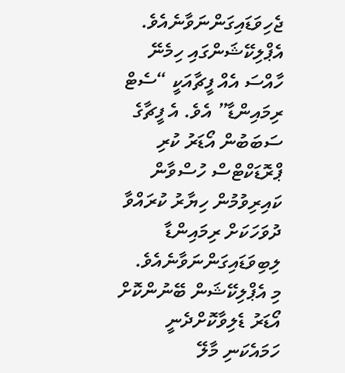ޖެހިވަޑައިގަންނަވާނެއެވެ.
އެޕްލިކޭޝަންގައި ހިމެނޭ ހާއްސަ އެއް ފީޗާއަކީ “ސެޓް ރިމައިންޑާ” އެވެ. އެ ފީޗާގެ ސަބަބުން އޯޑަރު ކުރި ޕްރޮޑަކްޓްސް ހުސްވާން ކައިރިވުމުން ހިޔާރު ކުރައްވާ ދުވަހަކަށް ރިމައިންޑާ ލިބިވަޑައިގަންނަވާނެއެވެ.
މި އެޕްލިކޭޝަން ބޭނުންކޮށް އޯޑަރު ޑެލިވާކޮށްދެނީ ހަމައެކަނި މާލޭ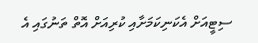ސިޓީއަށް އެކަނިކަމަށާއި ކުރިއަށް އޮތް ތަނުގައި އެ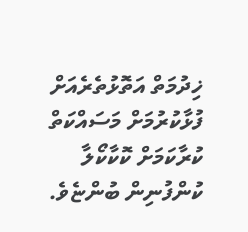ޚިދުމަތް އަތޮޅުތެރެއަށް ފުޅާކުރުމަށް މަސައްކަތް ކުރާކަމަށް ކޮކާކޯލާ ކުންފުނިން ބުންޏެވެ.